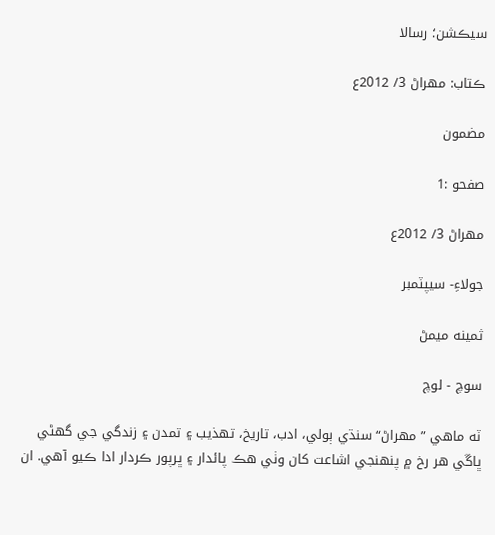سيڪشن؛ رسالا

ڪتاب: مهراڻ 3/ 2012ع

مضمون

صفحو :1

مهراڻ 3/ 2012ع

جولاءِ- سيپٽمبر

ثمينه ميمڻ

سوچ - لوچ

ٽه ماهي ”مهراڻ“ سنڌي ٻولي، ادب، تاريخ، تهذيب ۽ تمدن ۽ زندگي جي گهڻي ڀاڱي هر رخ ۾ پنهنجي اشاعت کان وٺي هڪ پائدار ۽ ڀرپور ڪردار ادا ڪيو آهي. ان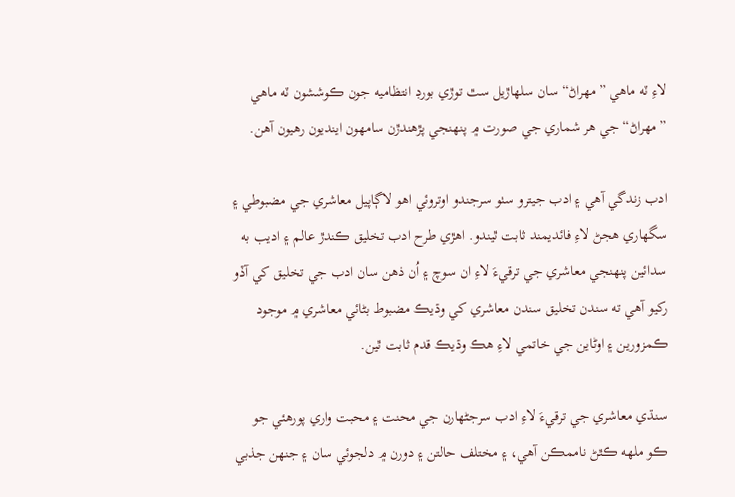لاءِ ٽه ماهي ”مهراڻ“ سان سلهاڙيل سٿ توڙي بورڊ انتظاميه جون ڪوششون ٽه ماهي ”مهراڻ“ جي هر شماري جي صورت ۾ پنهنجي پڙهندڙن سامهون اينديون رهيون آهن.

ادب زندگي آهي ۽ ادب جيترو سٺو سرجندو اوتروئي اهو لاڳاپيل معاشري جي مضبوطي ۽ سگهاري هجڻ لاءِ فائديمند ثابت ٿيندو. اهڙي طرح ادب تخليق ڪندڙ عالم ۽ اديب به سدائين پنهنجي معاشري جي ترقيءَ لاءِ ان سوچ ۽ اُن ذهن سان ادب جي تخليق کي آڏو رکيو آهي ته سندن تخليق سندن معاشري کي وڌيڪ مضبوط بڻائي معاشري ۾ موجود ڪمزورين ۽ اوڻاين جي خاتمي لاءِ هڪ وڌيڪ قدم ثابت ٿين.

سنڌي معاشري جي ترقيءَ لاءِ ادب سرجڻهارن جي محنت ۽ محبت واري پورهئي جو ڪو ملهه ڪٿڻ ناممڪن آهي، ۽ مختلف حالتن ۽ دورن ۾ دلجوئي سان ۽ جنهن جذبي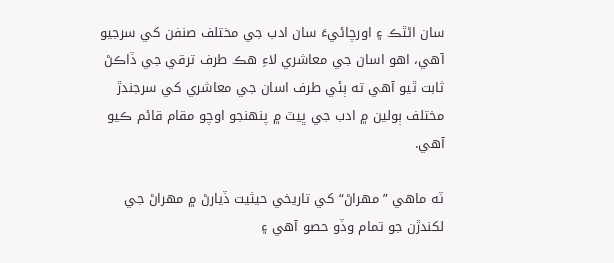سان اڻٿڪ ۽ اورچائيءَ سان ادب جي مختلف صنفن کي سرجيو آهي، اهو اسان جي معاشري لاءِ هڪ طرف ترقي جي ڏاڪڻ ثابت ٿيو آهي ته ٻئي طرف اسان جي معاشري کي سرجندڙ مختلف ٻولين ۾ ادب جي ڀيٽ ۾ پنهنجو اوچو مقام قائم ڪيو آهي.

ٽه ماهي ”مهراڻ“ کي تاريخي حيثيت ڏيارڻ ۾ مهراڻ جي لکندڙن جو تمام وڏو حصو آهي ۽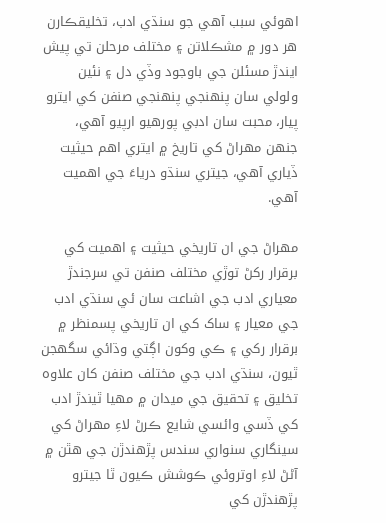اهوئي سبب آهي جو سنڌي ادب، تخليقڪارن هر دور ۾ مشڪلاتن ۽ مختلف مرحلن تي پيش ايندڙ مسئلن جي باوجود وڏي دل ۽ نئين ولولي سان پنهنجي پنهنجي صنفن کي ايترو پيار، محبت سان ادبي پورهيو ارپيو آهي، جنهن مهراڻ کي تاريخ ۾ ايتري اهم حيثيت ڏياري آهي، جيتري سنڌو درياءَ جي اهميت آهي.

مهراڻ جي ان تاريخي حيثيت ۽ اهميت کي برقرار رکڻ توڙي مختلف صنفن تي سرجندڙ معياري ادب جي اشاعت سان ئي سنڌي ادب جي معيار ۽ ساک کي ان تاريخي پسمنظر ۾ برقرار رکي ۽ ڪي وکون اڳتي وڌائي سگهجن ٿيون، سنڌي ادب جي مختلف صنفن کان علاوه تخليق ۽ تحقيق جي ميدان ۾ مهيا ٿيندڙ ادب کي ڏسي وائسي شايع ڪرڻ لاءِ مهراڻ کي سينگاري سنواري سندس پڙهندڙن جي هٿن ۾ آڻڻ لاءِ اوتروئي ڪوشش ڪيون ٿا جيترو پڙهندڙن کي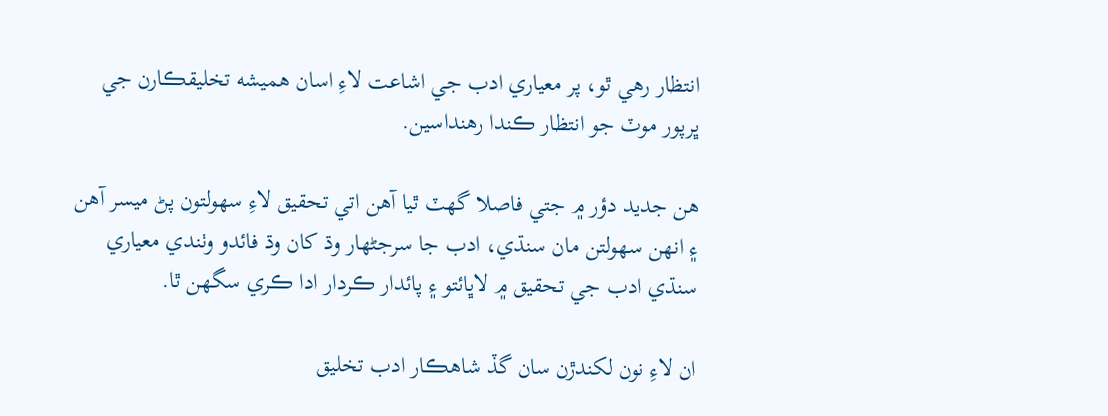انتظار رهي ٿو، پر معياري ادب جي اشاعت لاءِ اسان هميشه تخليقڪارن جي ڀرپور موٽ جو انتظار ڪندا رهنداسين.

هن جديد دؤر ۾ جتي فاصلا گهٽ ٿيا آهن اتي تحقيق لاءِ سهولتون پڻ ميسر آهن ۽ انهن سهولتن مان سنڌي، ادب جا سرجڻهار وڌ کان وڌ فائدو وٺندي معياري سنڌي ادب جي تحقيق ۾ لاڀائتو ۽ پائدار ڪردار ادا ڪري سگهن ٿا.

ان لاءِ نون لکندڙن سان گڏ شاهڪار ادب تخليق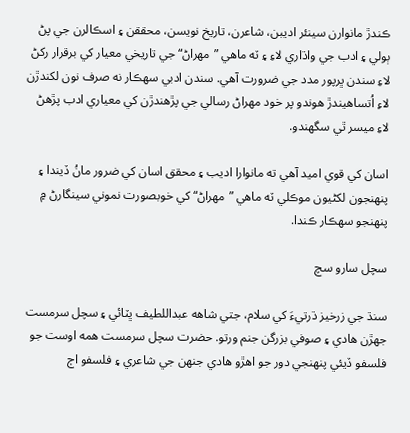ڪندڙ مانوارن سينئر اديبن، شاعرن، تاريخ نويسن، محققن ۽ اسڪالرن جي پڻ ٻولي ۽ ادب جي واڌاري لاءِ ۽ ٽه ماهي ”مهراڻ“ جي تاريخي معيار کي برقرار رکڻ لاءِ سندن ڀرپور مدد جي ضرورت آهي. سندن ادبي سهڪار نه صرف نون لکندڙن لاءِ اُتساهيندڙ هوندو پر خود مهراڻ رسالي جي پڙهندڙن کي معياري ادب پڙهڻ لاءِ ميسر ٿي سگهندو.

اسان کي قوي اميد آهي ته مانوارا اديب ۽ محقق اسان کي ضرور مانُ ڏيندا ۽ پنهنجون لکڻيون موڪلي ٽه ماهي ”مهراڻ“ کي خوبصورت نموني سينگارڻ ۾ پنهنجو سهڪار ڪندا.

سچل سارو سچ

سنڌ جي زرخيز ڌرتيءَ کي سلام، جتي شاهه عبداللطيف ڀٽائي ۽ سچل سرمست جهڙن هادي ۽ صوفي بزرگن جنم ورتو. حضرت سچل سرمست همه اوست جو فلسفو ڏيئي پنهنجي دور جو اهڙو هادي جنهن جي شاعري ۽ فلسفو اڄ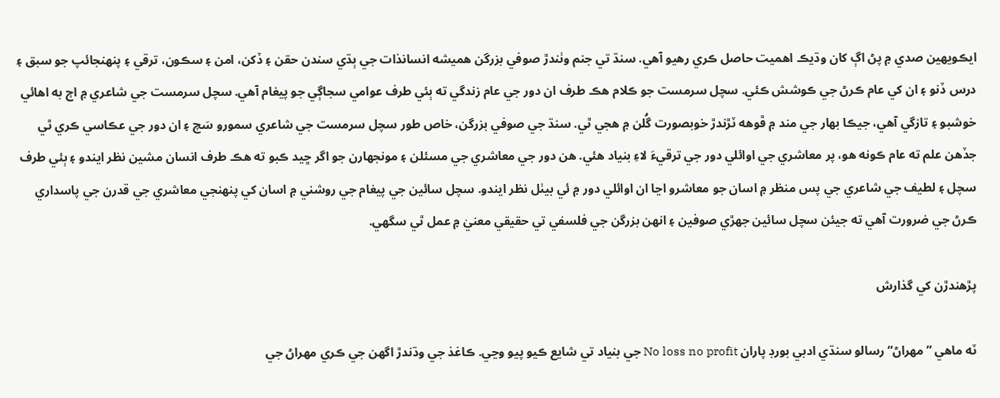ايڪويهين صدي ۾ پڻ اڳ کان وڌيڪ اهميت حاصل ڪري رهيو آهي. سنڌ تي جنم وٺندڙ صوفي بزرگن هميشه انسانذات جي ٻڌي سندن حقن ۽ ڏکن، امن ۽ سڪون، ترقي ۽ پنهنجائپ جو سبق ۽ درس ڏنو ۽ ان کي عام ڪرڻ جي ڪوشش ڪئي. سچل سرمست جو ڪلام هڪ طرف ان دور جي عام زندگي ته ٻئي طرف عوامي سجاڳي جو پيغام آهي. سچل سرمست جي شاعري ۾ اڄ به اهائي خوشبو ۽ تازگي آهي، جيڪا بهار جي مند ۾ ڦوهه ٽڙندڙ خوبصورت گُلن ۾ هجي ٿي. سنڌ جي صوفي بزرگن، خاص طور سچل سرمست جي شاعري سمورو سَچ ۽ ان دور جي عڪاسي ڪري ٿي جڏهن علم ته عام ڪونه هو، پر معاشري جي اوائلي دور جي ترقيءَ لاءِ بنياد هئي. هن دور جي معاشري جي مسئلن ۽ مونجهارن جو اگر ڇيد ڪبو ته هڪ طرف انسان مشين نظر ايندو ۽ ٻئي طرف سچل ۽ لطيف جي شاعري جي پس منظر ۾ اسان جو معاشرو اڃا ان اوائلي دور ۾ ئي بيٺل نظر ايندو. سچل سائين جي پيغام جي روشني ۾ اسان کي پنهنجي معاشري جي قدرن جي پاسداري ڪرڻ جي ضرورت آهي ته جيئن سچل سائين جهڙي صوفين ۽ انهن بزرگن جي فلسفي تي حقيقي معنيٰ ۾ عمل ٿي سگهي.

پڙهندڙن کي گذارش

ٽه ماهي ”مهراڻ“ رسالو سنڌي ادبي بورڊ پاران No loss no profit جي بنياد تي شايع ڪيو پيو وڃي. ڪاغذ جي وڌندڙ اگهن جي ڪري مهراڻ جي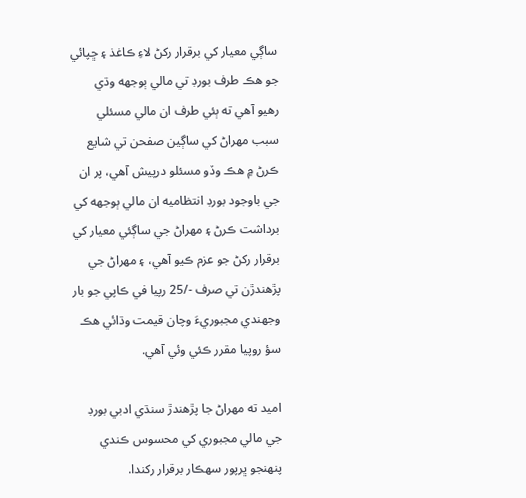ساڳي معيار کي برقرار رکڻ لاءِ ڪاغذ ۽ ڇپائي جو هڪ طرف بورڊ تي مالي ٻوجهه وڌي رهيو آهي ته ٻئي طرف ان مالي مسئلي سبب مهراڻ کي ساڳين صفحن تي شايع ڪرڻ ۾ هڪ وڏو مسئلو درپيش آهي، پر ان جي باوجود بورڊ انتظاميه ان مالي ٻوجهه کي برداشت ڪرڻ ۽ مهراڻ جي ساڳئي معيار کي برقرار رکڻ جو عزم ڪيو آهي، ۽ مهراڻ جي پڙهندڙن تي صرف -/25 رپيا في ڪاپي جو بار وجهندي مجبوريءَ وچان قيمت وڌائي هڪ سؤ روپيا مقرر ڪئي وئي آهي.

اميد ته مهراڻ جا پڙهندڙ سنڌي ادبي بورڊ جي مالي مجبوري کي محسوس ڪندي پنهنجو ڀرپور سهڪار برقرار رکندا.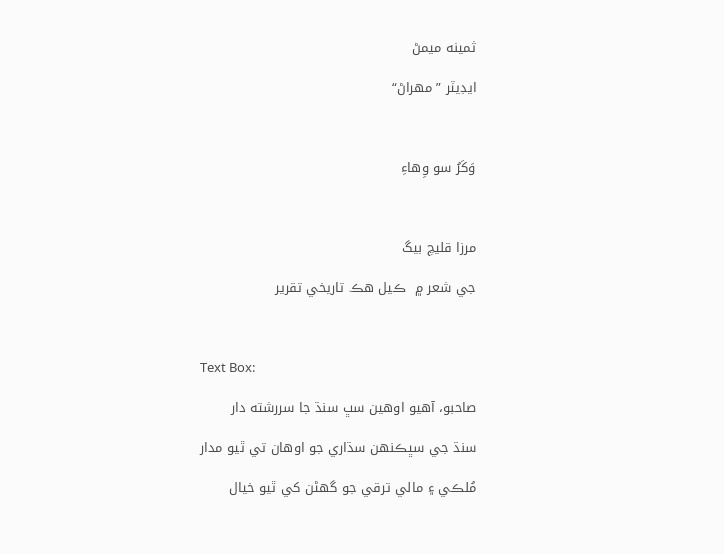ثمينه ميمڻ

ايڊيٽر ”مهراڻ“



وَکَرُ سو وِهاءِ



مرزا قليچ بيگ

جي شعر ۾  ڪيل هڪ تاريخي تقرير



Text Box:

صاحبو، آهيو اوهين سڀ سنڌ جا سررشته دار

سنڌ جي سڀڪنهن سڌاري جو اوهان تي ٿيو مدار

مُلڪي ۽ مالي ترقي جو گهڻن کي ٿيو خيال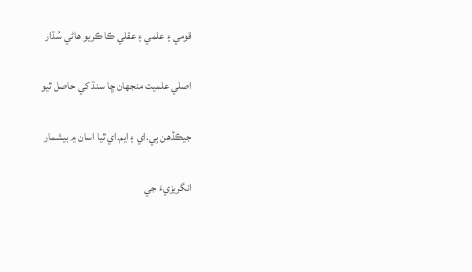قومي ۽ علمي ۽ عقلي ڪا ڪريو هاڻي سُڌار

اصلي علميت منجهان ڇا سنڌ کي حاصل ٿيو

جيڪڏهن بِي.اي ۽ ايم.اي ٿيا اسان ۾ بيشمار

انگريزيءَ جي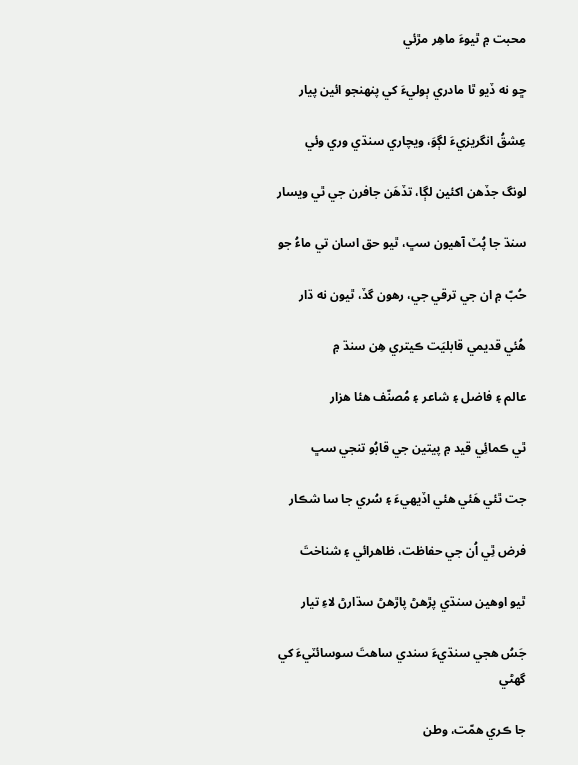محبت ۾ ٿيوءَ ماهِر مڙئي

ڇو نه ڏيو ٿا مادري ٻوليءَ کي پنهنجو ائين پيار

عِشقُ انگريزيءَ لڳوَ، ويچاري سنڌي وري وئي

لونگ جڏهن اکئين لڳا، تڏهَن جافرن جي ٿي ويسار

سنڌ جا پُٽ آهيون سڀ، ٿيو حق اسان تي ماءُ جو

حُبّ ۾ ان جي ترقي جي، رهون گڏ، ٿيون نه ڌار

هُئي قديمي قابليَت ڪيتري هِن سنڌ ۾

عالم ۽ فاضل ۽ شاعر ۽ مُصنّف هئا هزار

ٿي ڪمائِي قيد ۾ پيتين جي قابُو تنجي سڀ

جت ٿئي هَئي هئي اڏيهيءَ ۽ سُري جا سا شڪار

فرض ٿِي اُن جي حفاظت، ظاهرائي ۽ شناختَ

ٿيو اوهين سنڌي پڙهڻ پاڙهڻ سڌارڻ لاءِ تيار

جَسُ هجي سنڌيءَ سندي ساهتَ سوسائٽيءَ کي گهڻي

جا ڪري همّت، وطن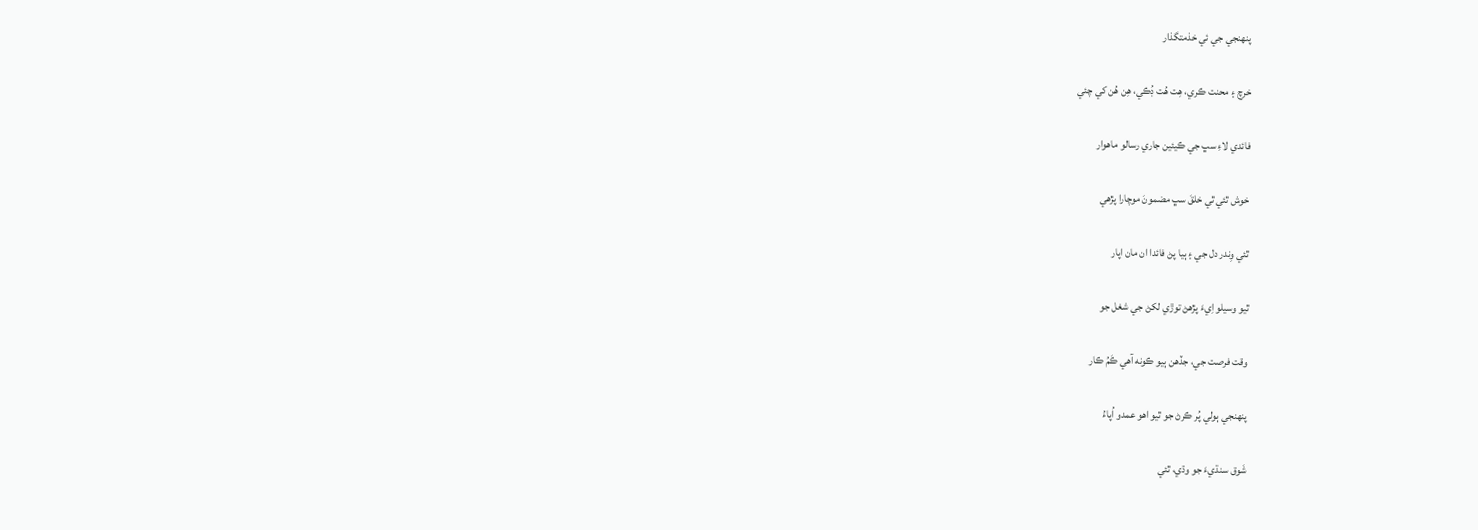پنهنجي جي ئي خذمتگذار

خرچ ۽ محنت ڪري، هِت هُت ڊُڪي، هِن هُن کي چئي

فائدي لاءِ سڀ جي ڪيئين جاري رسالو ماهوار

خوش ٿئي ٿي خلقَ سڀ مضمونَ موچارا پڙهي

ٿئي وِندر دل جي ۽ ٻيا پڻ فائدا ان مان اپار

ٿيو وسيلو اِيءَ پڙهڻ توڙي لکڻ جي شغل جو

وقت فرصت جي، جڏهن ٻيو ڪونه آهي ڪَمُ ڪار

پنهنجي ٻولي پُر ڪرڻ جو ٿيو اهو عمدو اُپاءُ

شَوق سنڌيءَ جو وڌي، ٿئي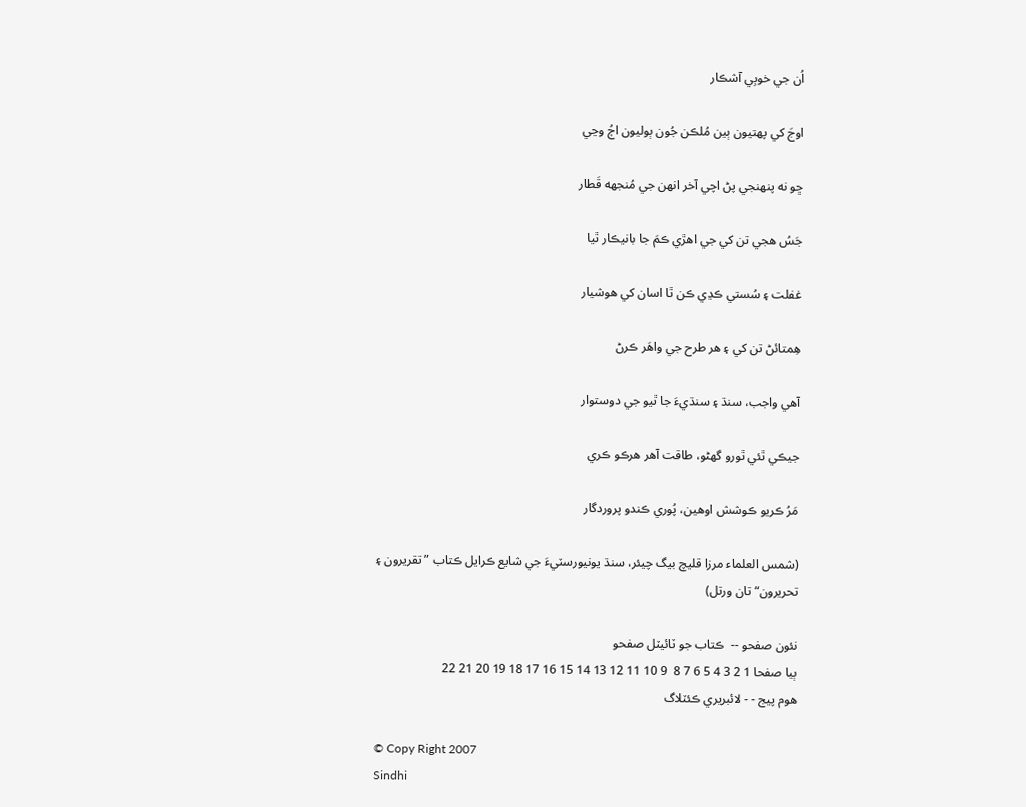اُن جي خوبِي آشڪار

اوجَ کي پهتيون ٻين مُلڪن جُون ٻوليون اڄُ وڃي

ڇو نه پنهنجي پڻ اچي آخر انهن جي مُنجهه قَطار

جَسُ هجي تن کي جي اهڙي ڪمَ جا بانيڪار ٿيا

غفلت ۽ سُستي ڪڍي ڪن ٿا اسان کي هوشيار

هِمتائڻ تن کي ۽ هر طرح جي واهَر ڪرڻ

آهي واجب، سنڌ ۽ سنڌيءَ جا ٿيو جي دوستوار

جيڪي ٿئي ٿورو گهڻو، طاقت آهر هرڪو ڪري

مَرُ ڪريو ڪوشش اوهين، پُوري ڪندو پروردگار

(شمس العلماء مرزا قليچ بيگ چيئر، سنڌ يونيورسٽيءَ جي شايع ڪرايل ڪتاب ”تقريرون ۽ تحريرون“ تان ورتل)

نئون صفحو --  ڪتاب جو ٽائيٽل صفحو
ٻيا صفحا 1 2 3 4 5 6 7 8  9 10 11 12 13 14 15 16 17 18 19 20 21 22
هوم پيج - - لائبريري ڪئٽلاگ

© Copy Right 2007
Sindhi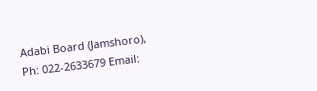Adabi Board (Jamshoro),
Ph: 022-2633679 Email: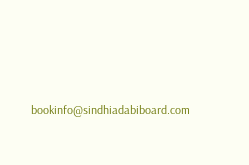bookinfo@sindhiadabiboard.com